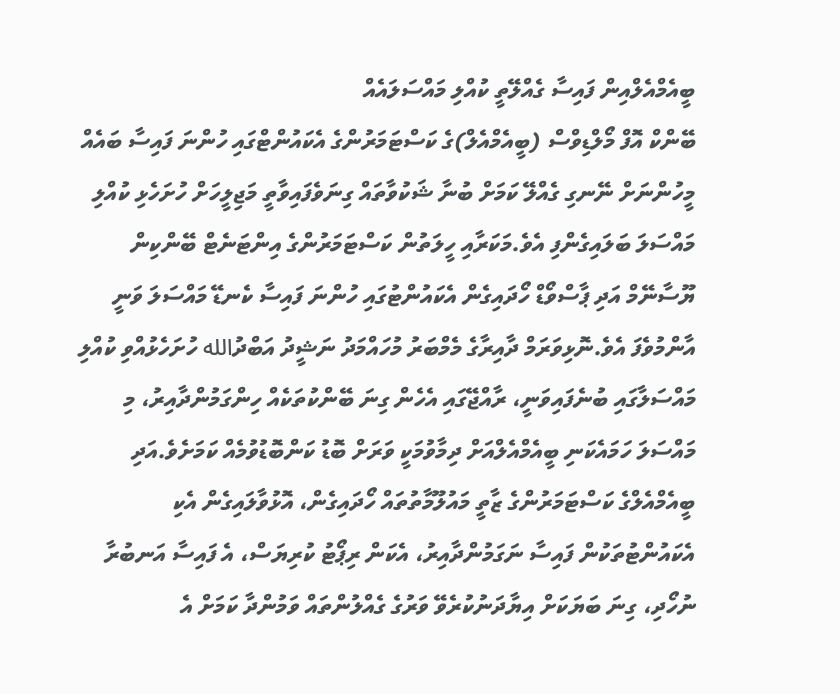ބީއެމްއެލްއިން ފައިސާ ގެއްލޭތީ ކުއްލި މައްސަލައެއް
ބޭންކް އޮފް މޯލްޑިވްސް (ބީއެމްއެލް)ގެ ކަސްޓަމަރުންގެ އެކައުންޓްގައި ހުންނަ ފައިސާ ބައެއް މީހުންނަށް ނޭނގި ގެއްލޭ ކަމަށް ބުނާ ޝަކުވާތައް ގިނަވެފައިވާތީ މަޖިލީހަށް ހުށަހެޅި ކުއްލި މައްސަލަ ބަލައިގެންފި އެވެ.މަކަރާއި ހީލަތުން ކަސްޓަމަރުންގެ އިންޓަނެޓް ބޭންކިން ޔޫސާނޭމް އަދި ޕާސްވޯޑް ހޯދައިގެން އެކައުންޓުގައި ހުންނަ ފައިސާ ކެނޑޭ މައްސަލަ ވަނީ އާންމުވެފަ އެވެ.ނޮޅިވަރަމް ދާއިރާގެ މެމްބަރު މުހައްމަދު ނަޝީދު އަބްދުالله ހުށަހެޅުއްވި ކުއްލި މައްސަލާގައި ބުނެފައިވަނީ، ރާއްޖޭގައި އެހެން ގިނަ ބޭންކުތަކެއް ހިންގަމުންދާއިރު، މި މައްސަލަ ހަމައެކަނި ބީއެމްއެލްއަށް ދިމާވުމަކީ ވަރަށް ބޮޑު ކަންބޮޑުވުމެއް ކަމަށެވެ.އަދި ބީއެމްއެލްގެ ކަސްޓަމަރުންގެ ޒާތީ މައުލޫމާތުތައް ހޯދައިގެން، އޮޅުވާލައިގެން އެކި އެކައުންޓުތަކުން ފައިސާ ނަގަމުންދާއިރު، އެކަން ރިޕޯޓު ކުރިޔަސް، އެ ފައިސާ އަނބުރާ ނުހޯދި، ގިނަ ބަޔަކަށް އިޔާދަނުކުރެވޭ ވަރުގެ ގެއްލުންތައް ވަމުންދާ ކަމަށް އެ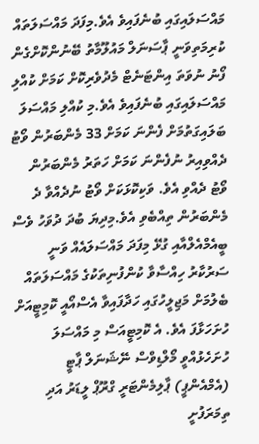މައްސަލައިގައި ބުނެފައިވެ އެވެ.މިފަދަ މައްސަލަތައް ކުރިމަތިވަނީ ޕާސަނަލް މައުލޫމާތު ބޭނުންކޮށްގެން ފޯނު ނުވަތަ އިންޓަނެޓް މެދުވެރިކޮށް ކަމަށް ކުއްލި މައްސަލައިގައި ބުނެފައިވެ އެވެ.މި ކުއްލި މައްސަލަ ބަލައިގަތުމަށް ފެންނަ ކަމަށް 33 މެންބަރުން ވޯޓު ދެއްވިއިރު ނުފެންނަ ކަމަށް ހަތަރު މެންބަރުން ވޯޓު ދެއްވި އެވެ. ވަކިކޮޅަކަށް ވޯޓު ނުދެއްވާ ދެ މެންބަރުން ތިއްބެވި އެވެ.މިދިޔަ ބުދަ ދުވަހު ވެސް ބީއެމްއެލްއާއި ގުޅޭ މިފަދަ މައްސަލައެއް ވަނީ ސަރުކާރު ހިއްސާވާ ކުންފުނިތަކުގެ މައްސަލަތައް ބެލުމަށް މަޖިލީހުގައި ހަދާފައިވާ އެސްއޯއީ ކޮމިޓީއަށް ހުށަހަޅާފަ އެވެ. އެ ކޮމިޓީއަސް މި މައްސަލަ ހުށަހެޅުއްވީ މޯލްޑިވްސް ނޭޝަނަލް ޕާޓީ (އެމްއެންޕީ) ޕާލިމެންޓަރީ ގްރޫޕް ލީޑަރު އަދި ތިމަރަފުށީ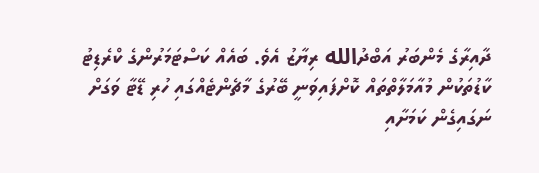ދާއިރާގެ މެންބަރު އަބްދުالله ރިޔާޒު އެވެ. ބައެއް ކަސްޓަމަރުންގެ ކްރެޑިޓު ކާޑުތަކުން މުއާމަލާތްތައް ކޮށްފައިވަނީ ބޭރުގެ މާޗެންޓެއްގައި ހުރި ޑޭޓާ ވަގަށް ނަގައިގެން ކަމަށާއި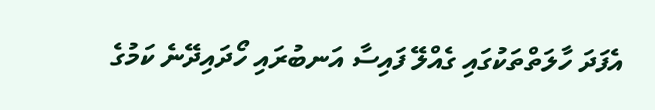އެފަދަ ހާލަތްތަކުގައި ގެއްލޭ ފައިސާ އަނބުރައި ހޯދައިދޭނެ ކަމުގެ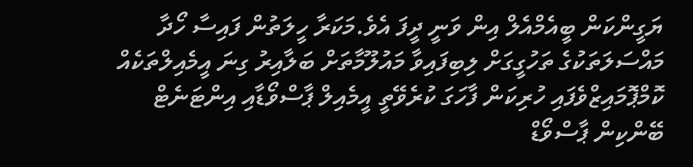ޔަގީންކަން ބީއެމްއެލް އިން ވަނީ ދީފަ އެވެ.މަކަރާ ހީލަތުން ފައިސާ ހޯދާ މައްސަލަތަކުގެ ތަހުގީގަށް ލިބިފައިވާ މައުލޫމާތަށް ބަލާއިރު ގިނަ އީމެއިލްތަކެއް ކޮމްޕޮމައިޒްވެފައި ހުރިކަން ފާހަގަ ކުރެވޭތީ އީމެއިލް ޕާސްވޯޑާއި އިންޓަނެޓް ބޭންކިން ޕާސްވޯޑް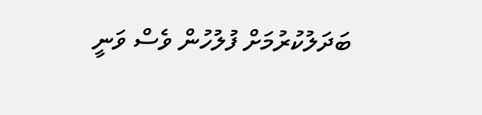ބަދަލުކުރުމަށް ފުލުހުން ވެސް ވަނީ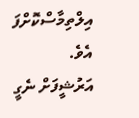އިލްތިމާސްކޮށްފަ އެވެ.
އަރުޝީފަށް ނެގީ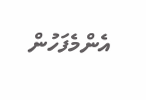އެންމެފަހުން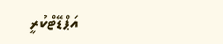އަޕްޑޭޓްކުރީ